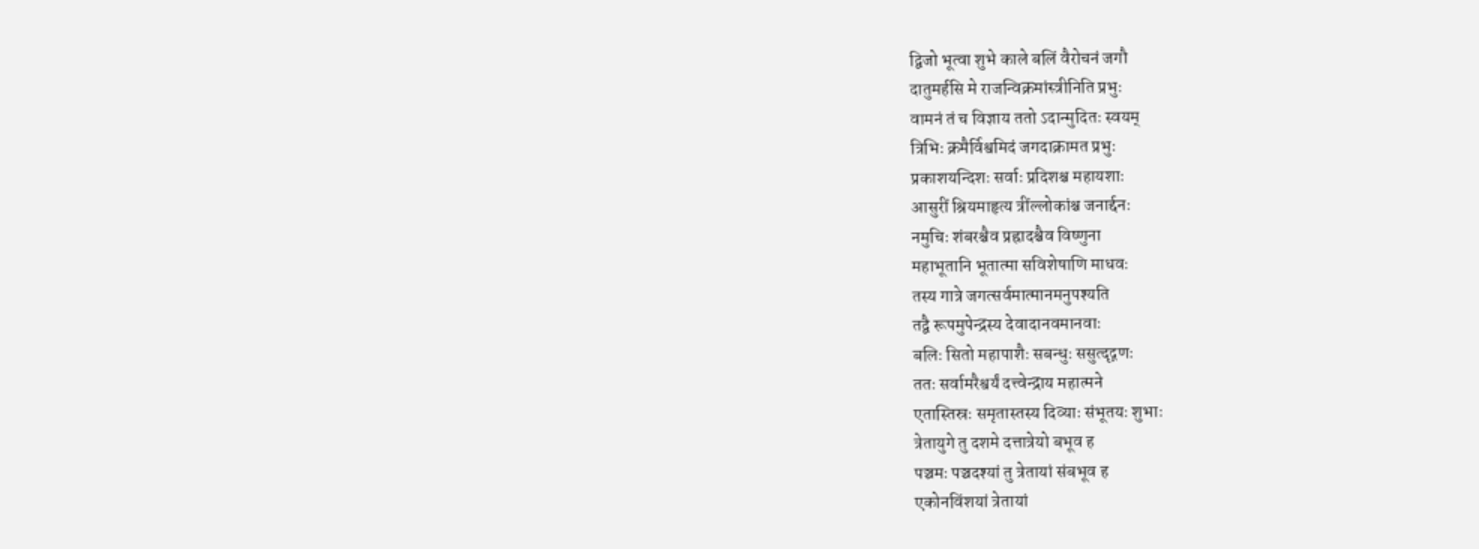द्विजो भूत्वा शुभे काले बलिं वैरोचनं जगौ
दातुमर्हसि मे राजन्विक्रमांस्त्रीनिति प्रभुः
वामनं तं च विज्ञाय ततो ऽदान्मुदितः स्वयम्
त्रिभिः क्रमैर्विश्वमिदं जगदाक्रामत प्रभुः
प्रकाशयन्दिशः सर्वाः प्रदिशश्च महायशाः
आसुरीं श्रियमाहृत्य त्रींल्लोकांश्च जनार्द्दनः
नमुचिः शंबरश्चैव प्रह्रादश्चैव विष्णुना
महाभूतानि भूतात्मा सविशेषाणि माधवः
तस्य गात्रे जगत्सर्वमात्मानमनुपश्यति
तद्वै रूपमुपेन्द्रस्य देवादानवमानवाः
बलिः सितो महापाशैः सबन्धुः ससुत्दृद्गणः
ततः सर्वामरैश्वर्यं दत्त्वेन्द्राय महात्मने
एतास्तिस्रः समृतास्तस्य दिव्याः संभूतयः शुभाः
त्रेतायुगे तु दशमे दत्तात्रेयो बभूव ह
पञ्चमः पञ्चदश्यां तु त्रेतायां संबभूव ह
एकोनविंशयां त्रेतायां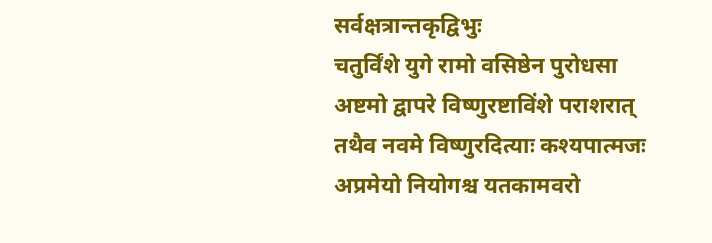सर्वक्षत्रान्तकृद्विभुः
चतुर्विंशे युगे रामो वसिष्ठेन पुरोधसा
अष्टमो द्वापरे विष्णुरष्टाविंशे पराशरात्
तथैव नवमे विष्णुरदित्याः कश्यपात्मजः
अप्रमेयो नियोगश्च यतकामवरो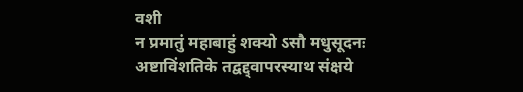वशी
न प्रमातुं महाबाहुं शक्यो ऽसौ मधुसूदनः
अष्टाविंशतिके तद्वद्द्वापरस्याथ संक्षये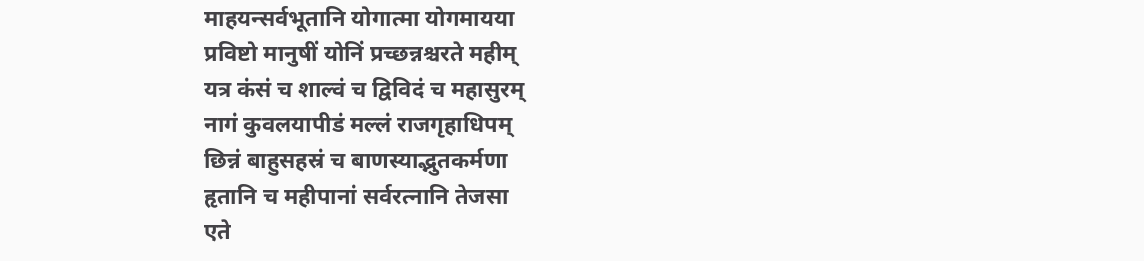माहयन्सर्वभूतानि योगात्मा योगमायया
प्रविष्टो मानुषीं योनिं प्रच्छन्नश्चरते महीम्
यत्र कंसं च शाल्वं च द्विविदं च महासुरम्
नागं कुवलयापीडं मल्लं राजगृहाधिपम्
छिन्नं बाहुसहस्रं च बाणस्याद्भुतकर्मणा
हृतानि च महीपानां सर्वरत्नानि तेजसा
एते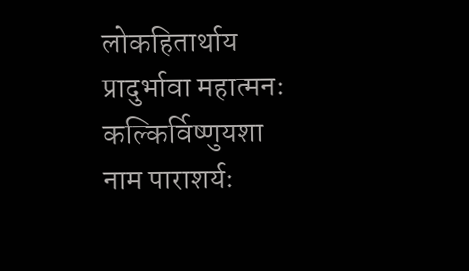लोकहितार्थाय प्रादुर्भावा महात्मनः
कल्किर्विष्णुयशा नाम पाराशर्यः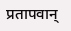प्रतापवान्